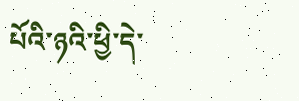པོའི་ཉའི་ཕྱི་དེ་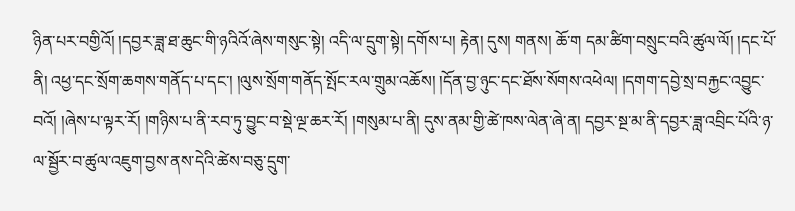ཉིན་པར་བགྱིའོ། །དབྱར་ཟླ་ཐ་ཆུང་གི་ཉའིའོ་ཞེས་གསུང་སྟེ། འདི་ལ་དྲུག་སྟེ། དགོས་པ། རྟེན། དུས། གནས། ཆོ་ག དམ་ཚིག་བསྲུང་བའི་ཚུལ་ལོ། །དང་པོ་ནི། འཕྱ་དང་སྲོག་ཆགས་གནོད་པ་དང་། །ལུས་སྲོག་གནོད་སྤོང་རལ་གྲུམ་འཆོས། །དོན་བྱ་ཉུང་དང་ཐོས་སོགས་འཕེལ། །དགག་དབྱེ་སྲ་བརྐྱང་འབྱུང་བའོ། །ཞེས་པ་ལྟར་རོ། །གཉིས་པ་ནི་རབ་ཏུ་བྱུང་བ་སྡེ་ལྔ་ཆར་རོ། །གསུམ་པ་ནི། དུས་ནམ་གྱི་ཚེ་ཁས་ལེན་ཞེ་ན། དབྱར་སྔ་མ་ནི་དབྱར་ཟླ་འབྲིང་པོའི་ཉ་ལ་སྦྱོར་བ་ཚུལ་འཇུག་བྱས་ནས་དེའི་ཚེས་བཅུ་དྲུག་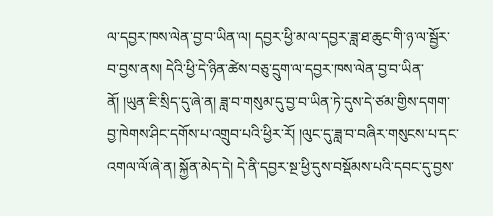ལ་དབྱར་ཁས་ལེན་བྱ་བ་ཡིན་ལ། དབྱར་ཕྱི་མ་ལ་དབྱར་ཟླ་ཐ་ཆུང་གི་ཉ་ལ་སྦྱོར་བ་བྱས་ནས། དེའི་ཕྱི་དེ་ཉིན་ཚེས་བཅུ་དྲུག་ལ་དབྱར་ཁས་ལེན་བྱ་བ་ཡིན་ནོ། །ཡུན་ཇི་སྲིད་དུ་ཞེ་ན། ཟླ་བ་གསུམ་དུ་བྱ་བ་ཡིན་ཏེ་དུས་དེ་ཙམ་གྱིས་དགག་བྱ་ཁེགས་ཤིང་དགོས་པ་འགྲུབ་པའི་ཕྱིར་རོ། །ལུང་དུ་ཟླ་བ་བཞིར་གསུངས་པ་དང་འགལ་ལོ་ཞེ་ན། སྐྱོན་མེད་དེ། དེ་ནི་དབྱར་སྔ་ཕྱི་དུས་བསྡོམས་པའི་དབང་དུ་བྱས་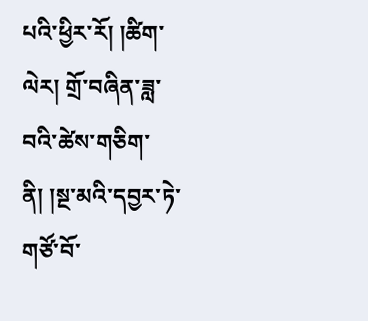པའི་ཕྱིར་རོ། །ཚིག་ལེར། གྲོ་བཞིན་ཟླ་བའི་ཚེས་གཅིག་ནི། །སྔ་མའི་དབྱར་ཏེ་གཙོ་བོ་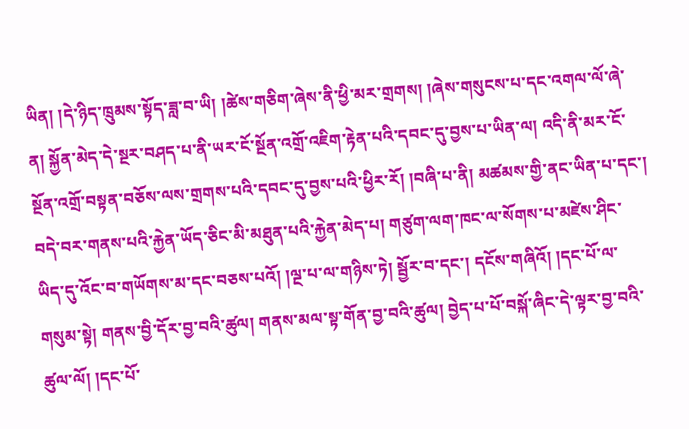ཡིན། །དེ་ཉིད་ཁྲུམས་སྟོད་ཟླ་བ་ཡི། །ཚེས་གཅིག་ཞེས་ནི་ཕྱི་མར་གྲགས། །ཞེས་གསུངས་པ་དང་འགལ་ལོ་ཞེ་ན། སྐྱོན་མེད་དེ་སྔར་བཤད་པ་ནི་ཡར་ངོ་སྔོན་འགྲོ་འཇིག་རྟེན་པའི་དབང་དུ་བྱས་པ་ཡིན་ལ། འདི་ནི་མར་ངོ་སྔོན་འགྲོ་བསྟན་བཅོས་ལས་གྲགས་པའི་དབང་དུ་བྱས་པའི་ཕྱིར་རོ། །བཞི་པ་ནི། མཚམས་གྱི་ནང་ཡིན་པ་དང་། བདེ་བར་གནས་པའི་རྐྱེན་ཡོད་ཅིང་མི་མཐུན་པའི་རྐྱེན་མེད་པ། གཙུག་ལག་ཁང་ལ་སོགས་པ་མཛེས་ཤིང་ཡིད་དུ་འོང་བ་གཡོགས་མ་དང་བཅས་པའོ། །ལྔ་པ་ལ་གཉིས་ཏེ། སྦྱོར་བ་དང་། དངོས་གཞིའོ། །དང་པོ་ལ་གསུམ་སྟེ། གནས་བྱི་དོར་བྱ་བའི་ཚུལ། གནས་མལ་སྟ་གོན་བྱ་བའི་ཚུལ། བྱེད་པ་པོ་བསྐོ་ཞིང་དེ་ལྟར་བྱ་བའི་ཚུལ་ལོ། །དང་པོ་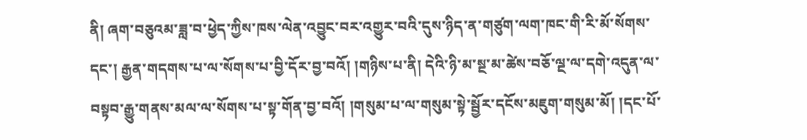ནི། ཞག་བཅུའམ་ཟླ་བ་ཕྱེད་ཀྱིས་ཁས་ལེན་འབྱུང་བར་འགྱུར་བའི་དུས་ཉིད་ན་གཙུག་ལག་ཁང་གི་རི་མོ་སོགས་དང་། རྒྱན་གདགས་པ་ལ་སོགས་པ་བྱི་དོར་བྱ་བའོ། །གཉིས་པ་ནི། དེའི་ཉི་མ་སྔ་མ་ཚེས་བཅོ་ལྔ་ལ་དགེ་འདུན་ལ་བསྟབ་རྒྱུ་གནས་མལ་ལ་སོགས་པ་སྟ་གོན་བྱ་བའོ། །གསུམ་པ་ལ་གསུམ་སྟེ་སྦྱོར་དངོས་མཇུག་གསུམ་མོ། །དང་པོ་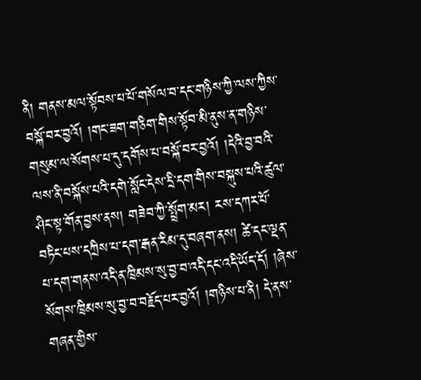ནི། གནས་མལ་སྟོབས་པ་པོ་གསོལ་བ་དང་གཉིས་ཀྱི་ལས་ཀྱིས་བསྐོ་བར་བྱའོ། །གང་ཟག་གཅིག་གིས་སྟོབ་མི་ནུས་ན་གཉིས་གསུམ་ལ་སོགས་པ་དུ་དགོས་པ་བསྐོ་བར་བྱའོ། །དེའི་བྱ་བའི་ལས་ནི་བསྐོས་པའི་དགེ་སློང་དེས་དྲི་དག་གིས་བསྐུས་པའི་ཚུལ་ཤིང་སྟ་གོན་བྱས་ནས། གཟེབ་ཀྱི་སྤྲོག་མར། རས་དཀར་པོ་བཏིང་པས་དཀྲིས་པ་དག་རྒན་རིམ་དུ་བཞག་ནས། ཚེ་དང་ལྡན་པ་དག་གནས་འདི་ན་ཁྲིམས་སུ་བྱ་བ་འདི་དང་འདི་ཡོད་དོ། །ཞེས་སོགས་ཁྲིམས་སུ་བྱ་བ་བརྗོད་པར་བྱའོ། །གཉིས་པ་ནི། དེ་ནས་གཞན་གྱིས་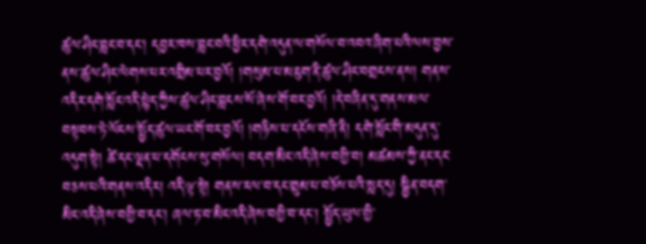ཚུལ་ཤིང་བླང་བ་དང་། དབྱར་ཁས་བླང་བའི་ཕྱིར་དགེ་འདུན་ལ་གསོལ་བ་འབའ་ཞིག་པའི་ལས་བྱས་ནས་ཚུལ་ཤིང་ལེགས་པར་འགྲིམ་པར་བྱའོ། །གསུམ་པ་མཇུག་ནི་ཚུལ་ཤིང་བགྲངས་ནས། གནས་འདིར་དགེ་སློང་འདི་སྙེད་ཀྱིས་ཚུལ་ཤིང་བླངས་སོ་ཞེས་གོ་བར་བྱའོ། །དེ་བཞིན་དུ་གནས་མལ་བསྟབས་ཏེ་ལོངས་སྤྱོད་ཚུལ་ཡང་གོ་བར་བྱའོ། །གཉིས་པ་དངོས་གཞི་ནི། དགེ་སློང་གི་མདུན་དུ་འདུག་སྟེ། ཚེ་དང་ལྡན་པ་དགོངས་སུ་གསོལ། བདག་མིང་འདི་ཞེས་བགྱི་བ། མཚམས་ཀྱི་ནང་དང་བཅས་པའི་གནས་འདིར། འདི་ལྟ་སྟེ། གནས་རལ་བ་དང་གྲུམ་པ་བཅོས་པའི་སླད་དུ། སྦྱིན་བདག་མིང་འདི་ཞེས་བགྱི་བ་དང་། ཞལ་ཏ་བ་མིང་འདི་ཞེས་བགྱི་བ་དང་། སྤྱོད་ཡུལ་གྱི་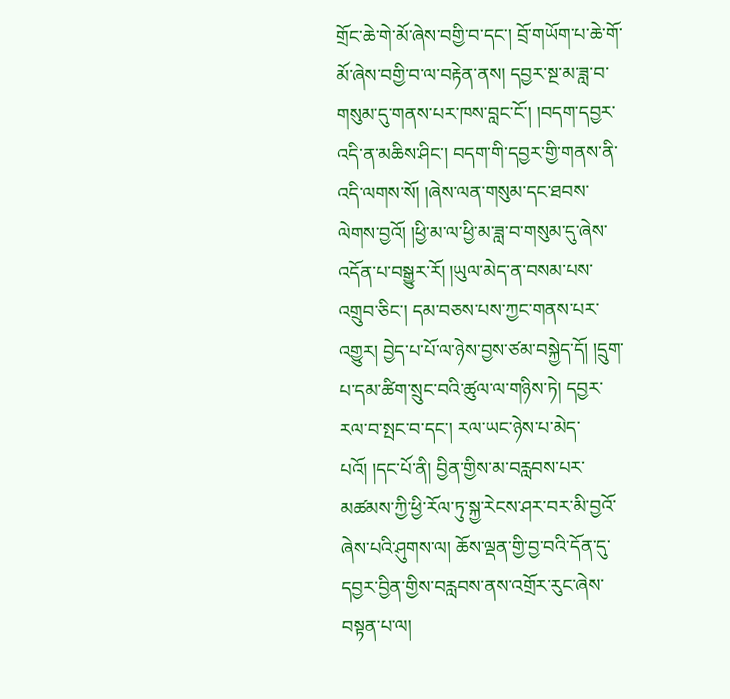གྲོང་ཆེ་གེ་མོ་ཞེས་བགྱི་བ་དང་། བྲོ་གཡོག་པ་ཆེ་གོ་མོ་ཞེས་བགྱི་བ་ལ་བརྟེན་ནས། དབྱར་སྔ་མ་ཟླ་བ་གསུམ་དུ་གནས་པར་ཁས་བླང་ངོ་། །བདག་དབྱར་འདི་ན་མཆིས་ཤིང་། བདག་གི་དབྱར་གྱི་གནས་ནི་འདི་ལགས་སོ། །ཞེས་ལན་གསུམ་དང་ཐབས་ལེགས་བྱའོ། །ཕྱི་མ་ལ་ཕྱི་མ་ཟླ་བ་གསུམ་དུ་ཞེས་འདོན་པ་བསྒྱུར་རོ། །ཡུལ་མེད་ན་བསམ་པས་འགྲུབ་ཅིང་། དམ་བཅས་པས་ཀྱང་གནས་པར་འགྱུར། བྱེད་པ་པོ་ལ་ཉེས་བྱས་ཙམ་བསྐྱེད་དོ། །དྲུག་པ་དམ་ཚིག་སྲུང་བའི་ཚུལ་ལ་གཉིས་ཏེ། དབྱར་རལ་བ་སྤང་བ་དང་། རལ་ཡང་ཉེས་པ་མེད་པའོ། །དང་པོ་ནི། བྱིན་གྱིས་མ་བརླབས་པར་མཚམས་ཀྱི་ཕྱི་རོལ་ཏུ་སྐྱ་རེངས་ཤར་བར་མི་བྱའོ་ཞེས་པའི་ཤུགས་ལ། ཆོས་ལྡན་གྱི་བྱ་བའི་དོན་དུ་དབྱར་བྱིན་གྱིས་བརླབས་ནས་འགྲོར་རུང་ཞེས་བསྟན་པ་ལ།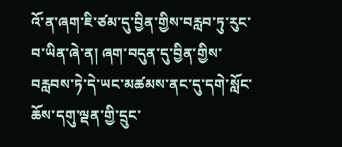འོ་ན་ཞག་ཇི་ཙམ་དུ་བྱིན་གྱིས་བརླབ་ཏུ་རུང་བ་ཡིན་ཞེ་ན། ཞག་བདུན་དུ་བྱིན་གྱིས་བརླབས་ཏེ་དེ་ཡང་མཚམས་ནང་དུ་དགེ་སློང་ཆོས་དགུ་ལྡན་གྱི་དྲུང་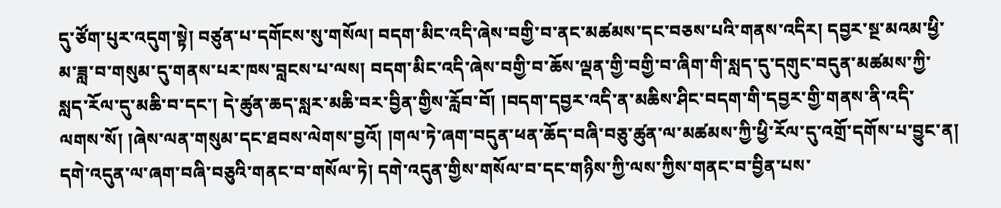དུ་ཙོག་པུར་འདུག་སྟེ། བཙུན་པ་དགོངས་སུ་གསོལ། བདག་མིང་འདི་ཞེས་བགྱི་བ་ནང་མཚམས་དང་བཅས་པའི་གནས་འདིར། དབྱར་སྔ་མའམ་ཕྱི་མ་ཟླ་བ་གསུམ་དུ་གནས་པར་ཁས་བླངས་པ་ལས། བདག་མིང་འདི་ཞེས་བགྱི་བ་ཆོས་ལྡན་གྱི་བགྱི་བ་ཞིག་གི་སླད་དུ་དགུང་བདུན་མཚམས་ཀྱི་སླད་རོལ་དུ་མཆི་བ་དང་། དེ་ཚུན་ཆད་སླར་མཆི་བར་བྱིན་གྱིས་རློབ་བོ། །བདག་དབྱར་འདི་ན་མཆིས་ཤིང་བདག་གི་དབྱར་གྱི་གནས་ནི་འདི་ལགས་སོ། །ཞེས་ལན་གསུམ་དང་ཐབས་ལེགས་བྱའོ། །གལ་ཏེ་ཞག་བདུན་ཕན་ཆོད་བཞི་བཅུ་ཚུན་ལ་མཚམས་ཀྱི་ཕྱི་རོལ་དུ་འགྲོ་དགོས་པ་བྱུང་ན། དགེ་འདུན་ལ་ཞག་བཞི་བཅུའི་གནང་བ་གསོལ་ཏེ། དགེ་འདུན་གྱིས་གསོལ་བ་དང་གཉིས་ཀྱི་ལས་ཀྱིས་གནང་བ་བྱིན་པས་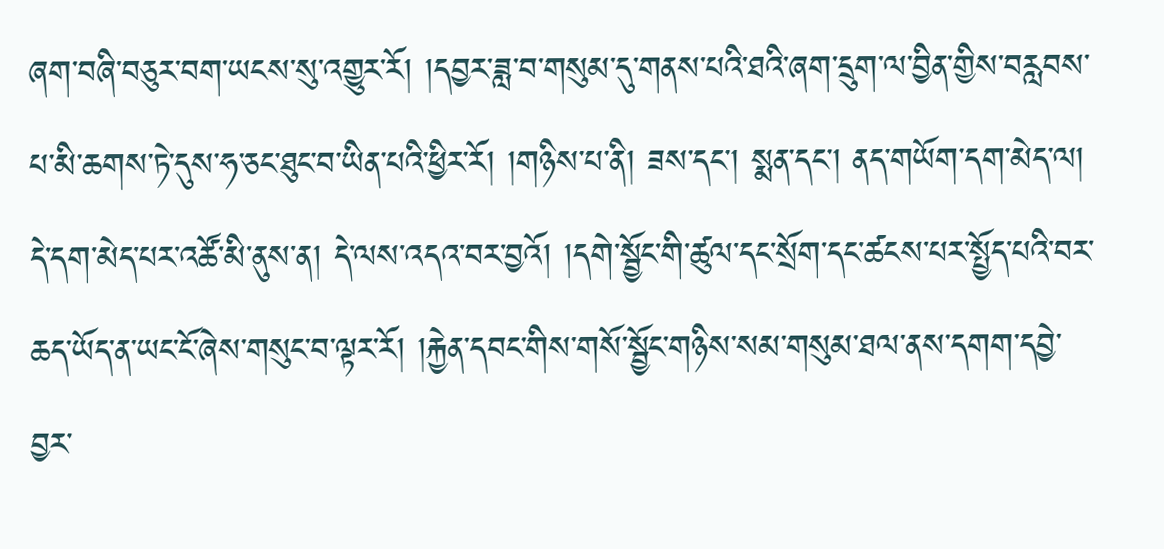ཞག་བཞི་བཅུར་བག་ཡངས་སུ་འགྱུར་རོ། །དབྱར་ཟླ་བ་གསུམ་དུ་གནས་པའི་ཐའི་ཞག་དྲུག་ལ་བྱིན་གྱིས་བརླབས་པ་མི་ཆགས་ཏེ་དུས་ཧ་ཅང་ཐུང་བ་ཡིན་པའི་ཕྱིར་རོ། །གཉིས་པ་ནི། ཟས་དང་། སྨན་དང་། ནད་གཡོག་དག་མེད་ལ། དེ་དག་མེད་པར་འཚོ་མི་ནུས་ན། དེ་ལས་འདའ་བར་བྱའོ། །དགེ་སྦྱོང་གི་ཚུལ་དང་སྲོག་དང་ཚངས་པར་སྤྱོད་པའི་བར་ཆད་ཡོད་ན་ཡང་ངོ་ཞེས་གསུང་བ་ལྟར་རོ། །རྐྱེན་དབང་གིས་གསོ་སྦྱོང་གཉིས་སམ་གསུམ་ཐལ་ནས་དགག་དབྱེ་བྱར་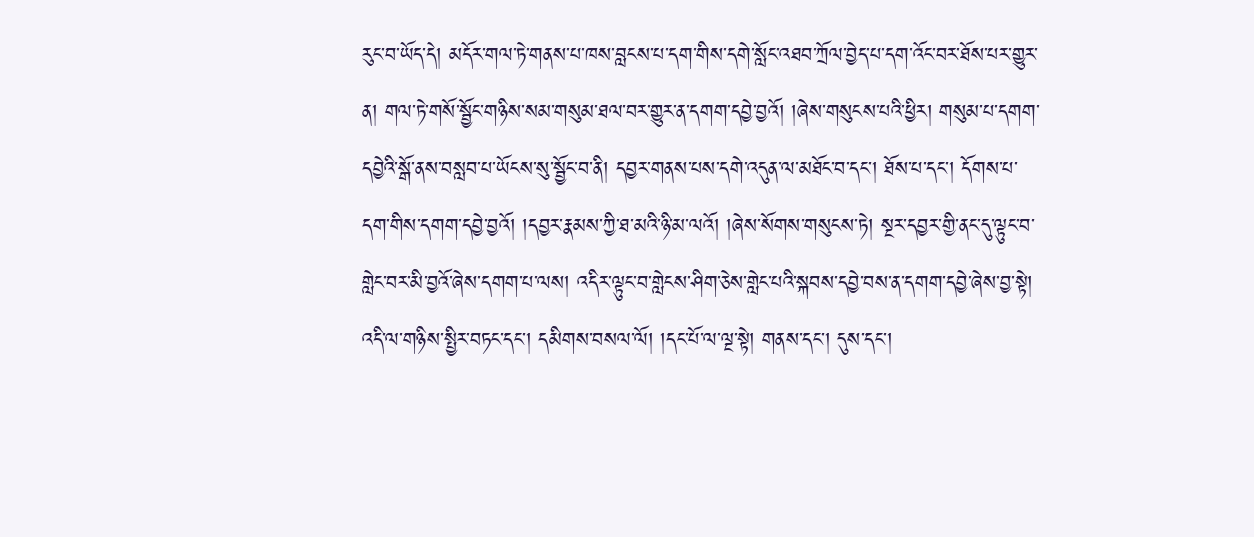རུང་བ་ཡོད་དེ། མདོར་གལ་ཏེ་གནས་པ་ཁས་བླངས་པ་དག་གིས་དགེ་སློང་འཐབ་ཀྲོལ་བྱེད་པ་དག་འོང་བར་ཐོས་པར་གྱུར་ན། གལ་ཏེ་གསོ་སྦྱོང་གཉིས་སམ་གསུམ་ཐལ་བར་གྱུར་ན་དགག་དབྱེ་བྱའོ། །ཞེས་གསུངས་པའི་ཕྱིར། གསུམ་པ་དགག་དབྱེའི་སྒོ་ནས་བསླབ་པ་ཡོངས་སུ་སྦྱོང་བ་ནི། དབྱར་གནས་པས་དགེ་འདུན་ལ་མཐོང་བ་དང་། ཐོས་པ་དང་། དོགས་པ་དག་གིས་དགག་དབྱེ་བྱའོ། །དབྱར་རྣམས་ཀྱི་ཐ་མའི་ཉི་མ་ལའོ། །ཞེས་སོགས་གསུངས་ཏེ། སྔར་དབྱར་གྱི་ནང་དུ་ལྟུང་བ་གླེང་བར་མི་བྱའོ་ཞེས་དགག་པ་ལས། འདིར་ལྟུང་བ་གླེངས་ཤིག་ཅེས་གླེང་པའི་སྐབས་དབྱེ་བས་ན་དགག་དབྱེ་ཞེས་བྱ་སྟེ། འདི་ལ་གཉིས་སྤྱིར་བཏང་དང་། དམིགས་བསལ་ལོ། །དང་པོ་ལ་ལྔ་སྟེ། གནས་དང་། དུས་དང་།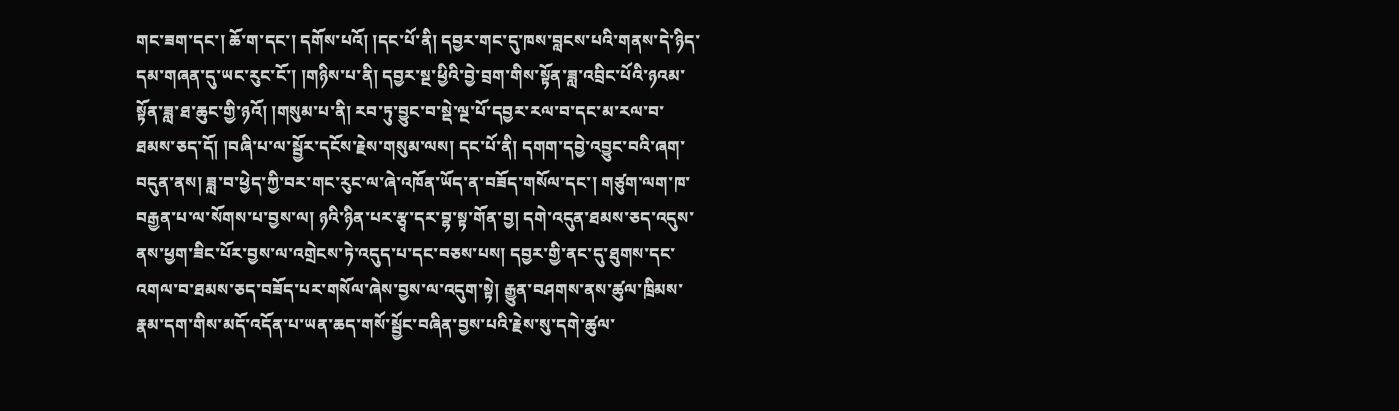གང་ཟག་དང་། ཆོ་ག་དང་། དགོས་པའོ། །དང་པོ་ནི། དབྱར་གང་དུ་ཁས་བླངས་པའི་གནས་དེ་ཉིད་དམ་གཞན་དུ་ཡང་རུང་ངོ་། །གཉིས་པ་ནི། དབྱར་སྔ་ཕྱིའི་བྱེ་བྲག་གིས་སྟོན་ཟླ་འབྲིང་པོའི་ཉའམ་སྟོན་ཟླ་ཐ་ཆུང་གྱི་ཉའོ། །གསུམ་པ་ནི། རབ་ཏུ་བྱུང་བ་སྡེ་ལྔ་པོ་དབྱར་རལ་བ་དང་མ་རལ་བ་ཐམས་ཅད་དོ། །བཞི་པ་ལ་སྦྱོར་དངོས་རྗེས་གསུམ་ལས། དང་པོ་ནི། དགག་དབྱེ་འབྱུང་བའི་ཞག་བདུན་ནས། ཟླ་བ་ཕྱེད་ཀྱི་བར་གང་རུང་ལ་ཞེ་འཁོན་ཡོད་ན་བཟོད་གསོལ་དང་། གཙུག་ལག་ཁ་བརྒྱན་པ་ལ་སོགས་པ་བྱས་ལ། ཉའི་ཉིན་པར་རྩྭ་དར་བྷ་སྟ་གོན་བྱ། དགེ་འདུན་ཐམས་ཅད་འདུས་ནས་ཕྱག་ཟིང་པོར་བྱས་ལ་འགྲེངས་ཏེ་འདུད་པ་དང་བཅས་པས། དབྱར་གྱི་ནང་དུ་ཐུགས་དང་འགལ་བ་ཐམས་ཅད་བཟོད་པར་གསོལ་ཞེས་བྱས་ལ་འདུག་སྟེ། རྒྱུན་བཤགས་ནས་ཚུལ་ཁྲིམས་རྣམ་དག་གིས་མདོ་འདོན་པ་ཡན་ཆད་གསོ་སྦྱོང་བཞིན་བྱས་པའི་རྗེས་སུ་དགེ་ཚུལ་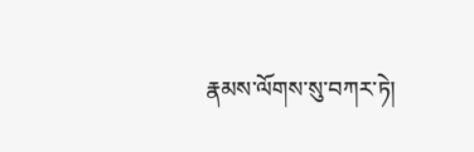རྣམས་ལོགས་སུ་བཀར་ཏེ།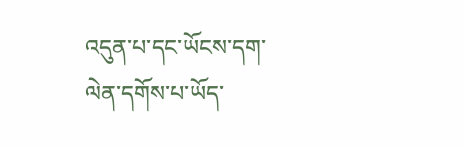འདུན་པ་དང་ཡོངས་དག་ལེན་དགོས་པ་ཡོད་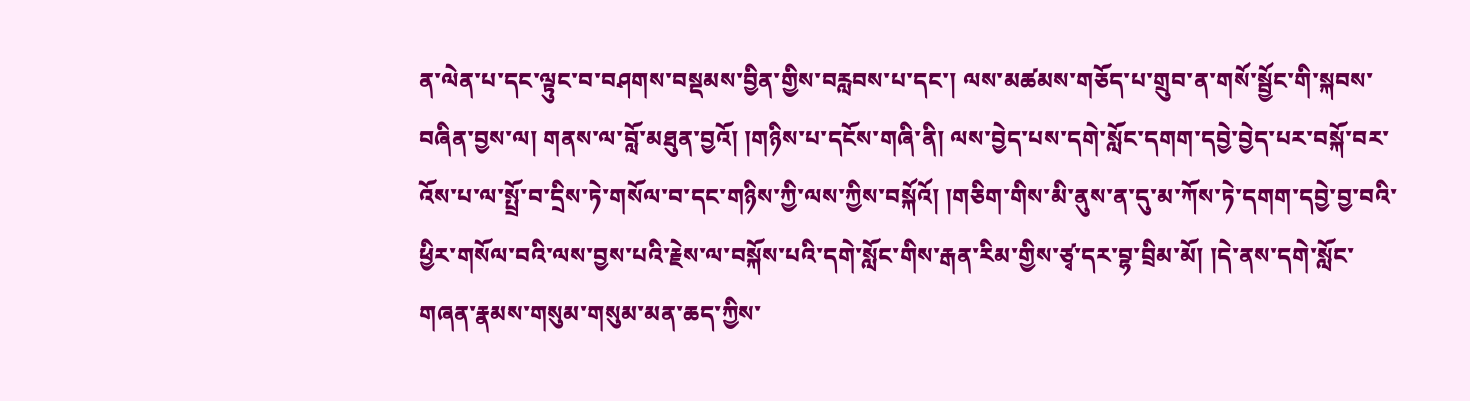ན་ལེན་པ་དང་ལྟུང་བ་བཤགས་བསྡམས་བྱིན་གྱིས་བརླབས་པ་དང་། ལས་མཚམས་གཅོད་པ་གྲུབ་ན་གསོ་སྦྱོང་གི་སྐབས་བཞིན་བྱས་ལ། གནས་ལ་བློ་མཐུན་བྱའོ། །གཉིས་པ་དངོས་གཞི་ནི། ལས་བྱེད་པས་དགེ་སློང་དགག་དབྱེ་བྱེད་པར་བསྐོ་བར་འོས་པ་ལ་སྤྲོ་བ་དྲིས་ཏེ་གསོལ་བ་དང་གཉིས་ཀྱི་ལས་ཀྱིས་བསྐོའོ། །གཅིག་གིས་མི་ནུས་ན་དུ་མ་ཀོས་ཏེ་དགག་དབྱེ་བྱ་བའི་ཕྱིར་གསོལ་བའི་ལས་བྱས་པའི་རྗེས་ལ་བསྐོས་པའི་དགེ་སློང་གིས་རྒན་རིམ་གྱིས་ཙྭ་དར་བྷ་བྲིམ་མོ། །དེ་ནས་དགེ་སློང་གཞན་རྣམས་གསུམ་གསུམ་མན་ཆད་ཀྱིས་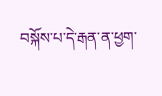བསྐོས་པ་དེ་རྒན་ན་ཕྱག་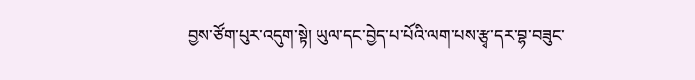བྱས་ཙོག་པུར་འདུག་སྟེ། ཡུལ་དང་བྱེད་པ་པོའི་ལག་པས་རྩྭ་དར་བྷ་བཟུང་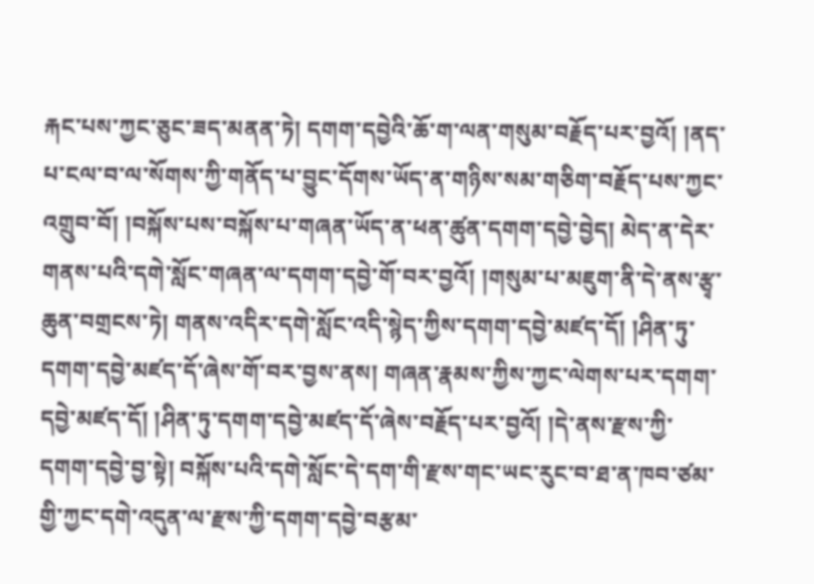རྐང་པས་ཀྱང་ཅུང་ཟད་མནན་ཏེ། དགག་དབྱེའི་ཆོ་ག་ལན་གསུམ་བརྗོད་པར་བྱའོ། །ནད་པ་ངལ་བ་ལ་སོགས་ཀྱི་གནོད་པ་བྱུང་དོགས་ཡོད་ན་གཉིས་སམ་གཅིག་བརྗོད་པས་ཀྱང་འགྲུབ་བོ། །བསྐོས་པས་བསྐོས་པ་གཞན་ཡོད་ན་ཕན་ཚུན་དགག་དབྱེ་བྱེད། མེད་ན་དེར་གནས་པའི་དགེ་སློང་གཞན་ལ་དགག་དབྱེ་གོ་བར་བྱའོ། །གསུམ་པ་མཇུག་ནི་དེ་ནས་རྩྭ་ཆུན་བགྲངས་ཏེ། གནས་འདིར་དགེ་སློང་འདི་སྙེད་ཀྱིས་དགག་དབྱེ་མཛད་དོ། །ཤིན་ཏུ་དགག་དབྱེ་མཛད་དོ་ཞེས་གོ་བར་བྱས་ནས། གཞན་རྣམས་ཀྱིས་ཀྱང་ལེགས་པར་དགག་དབྱེ་མཛད་དོ། །ཤིན་ཏུ་དགག་དབྱེ་མཛད་དོ་ཞེས་བརྗོད་པར་བྱའོ། །དེ་ནས་རྫས་ཀྱི་དགག་དབྱེ་བྱ་སྟེ། བསྐོས་པའི་དགེ་སློང་དེ་དག་གི་རྫས་གང་ཡང་རུང་བ་ཐ་ན་ཁབ་ཙམ་གྱི་ཀྱང་དགེ་འདུན་ལ་རྫས་ཀྱི་དགག་དབྱེ་བརྩམ་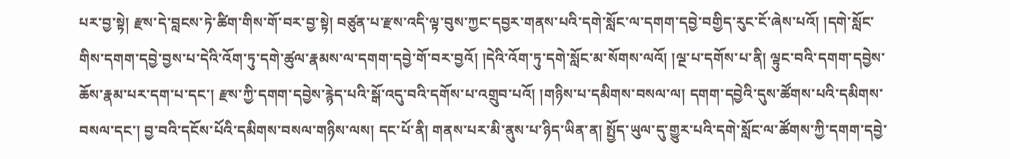པར་བྱ་སྟེ། རྫས་དེ་བླངས་ཏེ་ཚིག་གིས་གོ་བར་བྱ་སྟེ། བཙུན་པ་རྫས་འདི་ལྟ་བུས་ཀྱང་དབྱར་གནས་པའི་དགེ་སློང་ལ་དགག་དབྱེ་བགྱིད་རུང་ངོ་ཞེས་པའོ། །དགེ་སློང་གིས་དགག་དབྱེ་བྱས་པ་དེའི་འོག་ཏུ་དགེ་ཚུལ་རྣམས་ལ་དགག་དབྱེ་གོ་བར་བྱའོ། །དེའི་འོག་ཏུ་དགེ་སློང་མ་སོགས་ལའོ། །ལྔ་པ་དགོས་པ་ནི། ལྟུང་བའི་དགག་དབྱེས་ཆོས་རྣམ་པར་དག་པ་དང་། རྫས་ཀྱི་དགག་དབྱེས་རྙེད་པའི་སྒོ་འདུ་བའི་དགོས་པ་འགྲུབ་པའོ། །གཉིས་པ་དམིགས་བསལ་ལ། དགག་དབྱེའི་དུས་ཚོགས་པའི་དམིགས་བསལ་དང་། བྱ་བའི་དངོས་པོའི་དམིགས་བསལ་གཉིས་ལས། དང་པོ་ནི། གནས་པར་མི་ནུས་པ་ཉིད་ཡིན་ན། སྤྱོད་ཡུལ་དུ་གྱུར་པའི་དགེ་སློང་ལ་ཚོགས་ཀྱི་དགག་དབྱེ་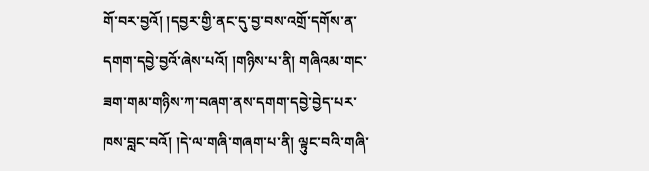གོ་བར་བྱའོ། །དབྱར་གྱི་ནང་དུ་བྱ་བས་འགྲོ་དགོས་ན་དགག་དབྱེ་བྱའོ་ཞེས་པའོ། །གཉིས་པ་ནི། གཞིའམ་གང་ཟག་གམ་གཉིས་ཀ་བཞག་ནས་དགག་དབྱེ་བྱེད་པར་ཁས་བླང་བའོ། །དེ་ལ་གཞི་གཞག་པ་ནི། ལྟུང་བའི་གཞི་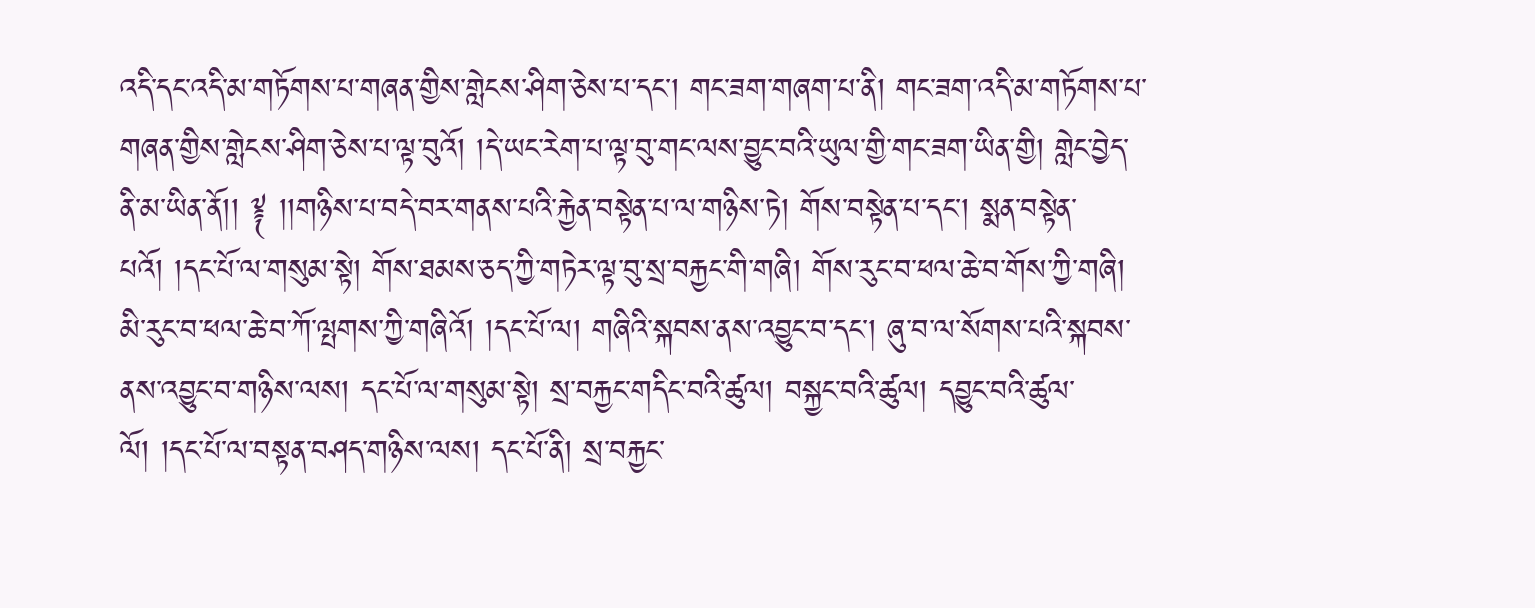འདི་དང་འདི་མ་གཏོགས་པ་གཞན་གྱིས་གླེངས་ཤིག་ཅེས་པ་དང་། གང་ཟག་གཞག་པ་ནི། གང་ཟག་འདི་མ་གཏོགས་པ་གཞན་གྱིས་གླེངས་ཤིག་ཅེས་པ་ལྟ་བུའོ། །དེ་ཡང་རེག་པ་ལྟ་བུ་གང་ལས་བྱུང་བའི་ཡུལ་གྱི་གང་ཟག་ཡིན་གྱི། གླེང་བྱེད་ནི་མ་ཡིན་ནོ།། ༈ །།གཉིས་པ་བདེ་བར་གནས་པའི་རྐྱེན་བསྟེན་པ་ལ་གཉིས་ཏེ། གོས་བསྟེན་པ་དང་། སྨན་བསྟེན་པའོ། །དང་པོ་ལ་གསུམ་སྟེ། གོས་ཐམས་ཅད་ཀྱི་གཏེར་ལྟ་བུ་སྲ་བརྐྱང་གི་གཞི། གོས་རུང་བ་ཕལ་ཆེ་བ་གོས་ཀྱི་གཞི། མི་རུང་བ་ཕལ་ཆེ་བ་ཀོ་ལྤགས་ཀྱི་གཞིའོ། །དང་པོ་ལ། གཞིའི་སྐབས་ནས་འབྱུང་བ་དང་། ཞུ་བ་ལ་སོགས་པའི་སྐབས་ནས་འབྱུང་བ་གཉིས་ལས། དང་པོ་ལ་གསུམ་སྟེ། སྲ་བརྐྱང་གདིང་བའི་ཚུལ། བསྐྱང་བའི་ཚུལ། དབྱུང་བའི་ཚུལ་ལོ། །དང་པོ་ལ་བསྟན་བཤད་གཉིས་ལས། དང་པོ་ནི། སྲ་བརྐྱང་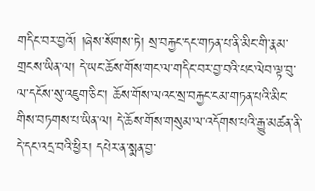གདིང་བར་བྱའོ། །ཞེས་སོགས་ཏེ། སྲ་བརྐྱང་དང་གཏན་པ་ནི་མིང་གི་རྣམ་གྲངས་ཡིན་ལ། དེ་ཡང་ཆོས་གོས་གང་ལ་གདིང་བར་བྱ་བའི་པང་ལེབ་ལྟ་བུ་ལ་དངོས་སུ་འཇུག་ཅིང་། ཆོས་གོས་ལའང་སྲ་བརྐྱང་ངམ་གཏན་པའི་མིང་གིས་བཏགས་པ་ཡིན་ལ། དེ་ཆོས་གོས་གསུམ་ལ་འདོགས་པའི་རྒྱུ་མཚན་ནི་དེ་དང་འདྲ་བའི་ཕྱིར། དཔེར་ན་སྨན་བྱ་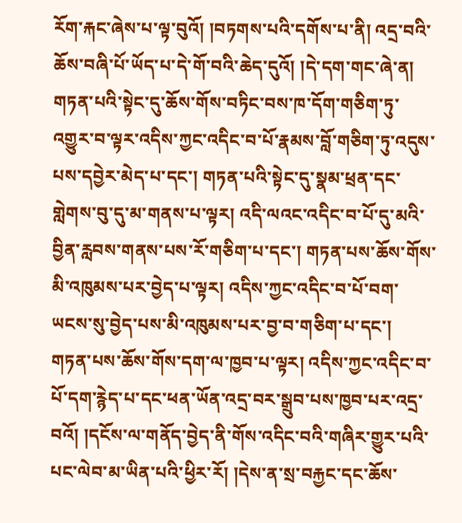རོག་རྐང་ཞེས་པ་ལྟ་བུའོ། །བཏགས་པའི་དགོས་པ་ནི། འདྲ་བའི་ཆོས་བཞི་པོ་ཡོད་པ་དེ་གོ་བའི་ཆེད་དུའོ། །དེ་དག་གང་ཞེ་ན། གཏན་པའི་སྟེང་དུ་ཆོས་གོས་བཏིང་བས་ཁ་དོག་གཅིག་ཏུ་འགྱུར་བ་ལྟར་འདིས་ཀྱང་འདིང་བ་པོ་རྣམས་བློ་གཅིག་ཏུ་འདུས་པས་དབྱེར་མེད་པ་དང་། གཏན་པའི་སྟེང་དུ་སྣམ་ཕྲན་དང་གླེགས་བུ་དུ་མ་གནས་པ་ལྟར། འདི་ལའང་འདིང་བ་པོ་དུ་མའི་བྱིན་རླབས་གནས་པས་རོ་གཅིག་པ་དང་། གཏན་པས་ཆོས་གོས་མི་འཁུམས་པར་བྱེད་པ་ལྟར། འདིས་ཀྱང་འདིང་བ་པོ་བག་ཡངས་སུ་བྱེད་པས་མི་འཁུམས་པར་བྱ་བ་གཅིག་པ་དང་། གཏན་པས་ཆོས་གོས་དག་ལ་ཁྱབ་པ་ལྟར། འདིས་ཀྱང་འདིང་བ་པོ་དག་རྙེད་པ་དང་ཕན་ཡོན་འདྲ་བར་སྒྲུབ་པས་ཁྱབ་པར་འདྲ་བའོ། །དངོས་ལ་གནོད་བྱེད་ནི་གོས་འདིང་བའི་གཞིར་གྱུར་པའི་པང་ལེབ་མ་ཡིན་པའི་ཕྱིར་རོ། །དེས་ན་སྲ་བརྐྱང་དང་ཆོས་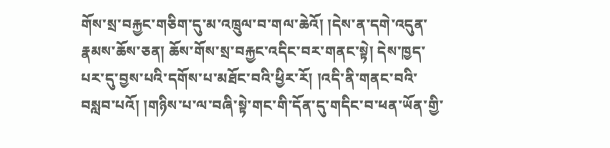གོས་སྲ་བརྐྱང་གཅིག་དུ་མ་འཁྲུལ་བ་གལ་ཆེའོ། །དེས་ན་དགེ་འདུན་རྣམས་ཆོས་ཅན། ཆོས་གོས་སྲ་བརྐྱང་འདིང་བར་གནང་སྟེ། དེས་ཁྱད་པར་དུ་བྱས་པའི་དགོས་པ་མཐོང་བའི་ཕྱིར་རོ། །འདི་ནི་གནང་བའི་བསླབ་པའོ། །གཉིས་པ་ལ་བཞི་སྟེ་གང་གི་དོན་དུ་གདིང་བ་ཕན་ཡོན་གྱི་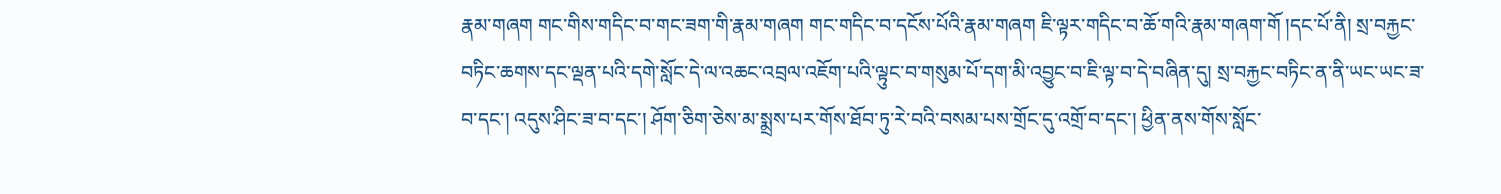རྣམ་གཞག གང་གིས་གདིང་བ་གང་ཟག་གི་རྣམ་གཞག གང་གདིང་བ་དངོས་པོའི་རྣམ་གཞག ཇི་ལྟར་གདིང་བ་ཆོ་གའི་རྣམ་གཞག་གོ །དང་པོ་ནི། སྲ་བརྐྱང་བཏིང་ཆགས་དང་ལྡན་པའི་དགེ་སློང་དེ་ལ་འཆང་འབྲལ་འཇོག་པའི་ལྟུང་བ་གསུམ་པོ་དག་མི་འབྱུང་བ་ཇི་ལྟ་བ་དེ་བཞིན་དུ། སྲ་བརྐྱང་བཏིང་ན་ནི་ཡང་ཡང་ཟ་བ་དང་། འདུས་ཤིང་ཟ་བ་དང་། ཤོག་ཅིག་ཅེས་མ་སྨྲས་པར་གོས་ཐོབ་ཏུ་རེ་བའི་བསམ་པས་གྲོང་དུ་འགྲོ་བ་དང་། ཕྱིན་ནས་གོས་སློང་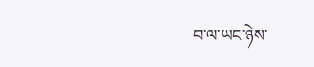བ་ལ་ཡང་ཉེས་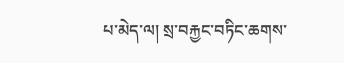པ་མེད་ལ། སྲ་བརྐྱང་བཏིང་ཆགས་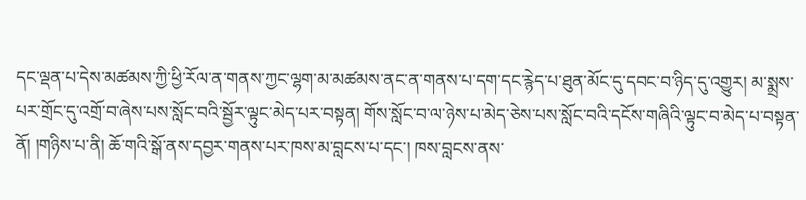དང་ལྡན་པ་དེས་མཚམས་ཀྱི་ཕྱི་རོལ་ན་གནས་ཀྱང་ལྷག་མ་མཚམས་ནང་ན་གནས་པ་དག་དང་རྙེད་པ་ཐུན་མོང་དུ་དབང་བ་ཉིད་དུ་འགྱུར། མ་སྨྲས་པར་གྲོང་དུ་འགྲོ་བ་ཞེས་པས་སློང་བའི་སྦྱོར་ལྟུང་མེད་པར་བསྟན། གོས་སློང་བ་ལ་ཉེས་པ་མེད་ཅེས་པས་སློང་བའི་དངོས་གཞིའི་ལྟུང་བ་མེད་པ་བསྟན་ནོ། །གཉིས་པ་ནི། ཆོ་གའི་སྒོ་ནས་དབྱར་གནས་པར་ཁས་མ་བླངས་པ་དང་། ཁས་བླངས་ནས་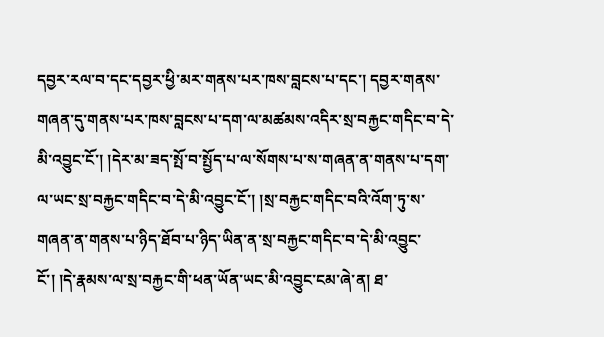དབྱར་རལ་བ་དང་དབྱར་ཕྱི་མར་གནས་པར་ཁས་བླངས་པ་དང་། དབྱར་གནས་གཞན་དུ་གནས་པར་ཁས་བླངས་པ་དག་ལ་མཚམས་འདིར་སྲ་བརྐྱང་གདིང་བ་དེ་མི་འབྱུང་ངོ་། །དེར་མ་ཟད་སྤོ་བ་སྤྱོད་པ་ལ་སོགས་པ་ས་གཞན་ན་གནས་པ་དག་ལ་ཡང་སྲ་བརྐྱང་གདིང་བ་དེ་མི་འབྱུང་ངོ་། །སྲ་བརྐྱང་གདིང་བའི་འོག་ཏུ་ས་གཞན་ན་གནས་པ་ཉིད་ཐོབ་པ་ཉིད་ཡིན་ན་སྲ་བརྐྱང་གདིང་བ་དེ་མི་འབྱུང་ངོ་། །དེ་རྣམས་ལ་སྲ་བརྐྱང་གི་ཕན་ཡོན་ཡང་མི་འབྱུང་ངམ་ཞེ་ན། ཐ་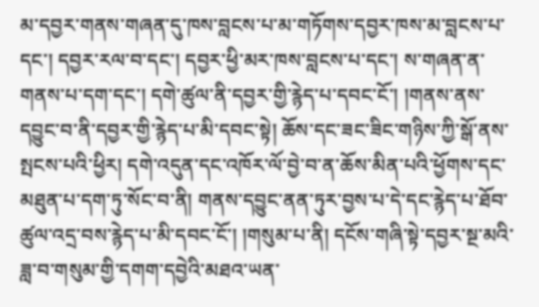མ་དབྱར་གནས་གཞན་དུ་ཁས་བླངས་པ་མ་གཏོགས་དབྱར་ཁས་མ་བླངས་པ་དང་། དབྱར་རལ་བ་དང་། དབྱར་ཕྱི་མར་ཁས་བླངས་པ་དང་། ས་གཞན་ན་གནས་པ་དག་དང་། དགེ་ཚུལ་ནི་དབྱར་གྱི་རྙེད་པ་དབང་ངོ་། །གནས་ནས་དབྱུང་བ་ནི་དབྱར་གྱི་རྙེད་པ་མི་དབང་སྟེ། ཆོས་དང་ཟང་ཟིང་གཉིས་ཀྱི་སྒོ་ནས་སྤངས་པའི་ཕྱིར། དགེ་འདུན་དང་འཁོར་ལོ་བྱེ་བ་ན་ཆོས་མིན་པའི་ཕྱོགས་དང་མཐུན་པ་དག་ཏུ་སོང་བ་ནི། གནས་དབྱུང་ནན་ཏུར་བྱས་པ་དེ་དང་རྙེད་པ་ཐོབ་ཚུལ་འདྲ་བས་རྙེད་པ་མི་དབང་ངོ་། །གསུམ་པ་ནི། དངོས་གཞི་སྟེ་དབྱར་སྔ་མའི་ཟླ་བ་གསུམ་གྱི་དགག་དབྱེའི་མཐའ་ཡན་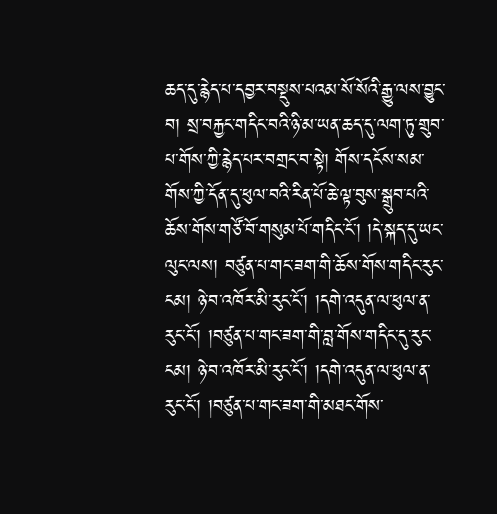ཆད་དུ་རྙེད་པ་དབྱར་བསྡུས་པའམ་སོ་སོའི་རྒྱུ་ལས་བྱུང་བ། སྲ་བརྐྱང་གདིང་བའི་ཉི་མ་ཡན་ཆད་དུ་ལག་ཏུ་གྲུབ་པ་གོས་ཀྱི་རྙེད་པར་བགྲང་བ་སྟེ། གོས་དངོས་སམ་གོས་ཀྱི་དོན་དུ་ཕུལ་བའི་རིན་པོ་ཆེ་ལྟ་བུས་སྒྲུབ་པའི་ཆོས་གོས་གཙོ་བོ་གསུམ་པོ་གདིང་ངོ་། །དེ་སྐད་དུ་ཡང་ལུང་ལས། བཙུན་པ་གང་ཟག་གི་ཆོས་གོས་གདིང་རུང་ངམ། ཉེ་བ་འཁོར་མི་རུང་ངོ་། །དགེ་འདུན་ལ་ཕུལ་ན་རུང་ངོ་། །བཙུན་པ་གང་ཟག་གི་བླ་གོས་གདིང་དུ་རུང་ངམ། ཉེ་བ་འཁོར་མི་རུང་ངོ་། །དགེ་འདུན་ལ་ཕུལ་ན་རུང་ངོ་། །བཙུན་པ་གང་ཟག་གི་མཐང་གོས་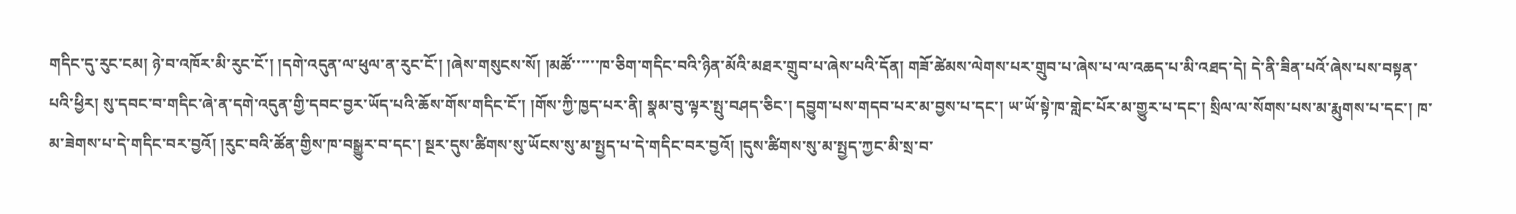གདིང་དུ་རུང་ངམ། ཉེ་བ་འཁོར་མི་རུང་ངོ་། །དགེ་འདུན་ལ་ཕུལ་ན་རུང་ངོ་། །ཞེས་གསུངས་སོ། །མཚོ་་་་་་ཁ་ཅིག་གདིང་བའི་ཉིན་མོའི་མཐར་གྲུབ་པ་ཞེས་པའི་དོན། གཟོ་ཚེམས་ལེགས་པར་གྲུབ་པ་ཞེས་པ་ལ་འཆད་པ་མི་འཐད་དེ། དེ་ནི་ཟིན་པའོ་ཞེས་པས་བསྟན་པའི་ཕྱིར། སུ་དབང་བ་གདིང་ཞེ་ན་དགེ་འདུན་གྱི་དབང་བྱར་ཡོད་པའི་ཆོས་གོས་གདིང་ངོ་། །གོས་ཀྱི་ཁྱད་པར་ནི། སྣམ་བུ་ལྟར་སྤུ་བཤད་ཅིང་། དབྱུག་པས་གདབ་པར་མ་བྱས་པ་དང་། ཡ་ཡོ་སྟེ་ཁ་གླེང་པོར་མ་གྱུར་པ་དང་། སྲིལ་ལ་སོགས་པས་མ་རྨུགས་པ་དང་། ཁ་མ་ཟེགས་པ་དེ་གདིང་བར་བྱའོ། །རུང་བའི་ཚོན་གྱིས་ཁ་བསྒྱུར་བ་དང་། སྔར་དུས་ཚིགས་སུ་ཡོངས་སུ་མ་སྤྱད་པ་དེ་གདིང་བར་བྱའོ། །དུས་ཚིགས་སུ་མ་སྤྱད་ཀྱང་མི་སྲ་བ་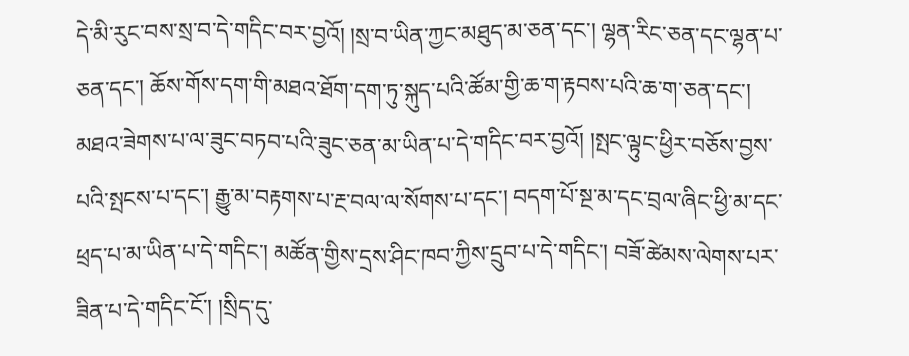དེ་མི་རུང་བས་སྲ་བ་དེ་གདིང་བར་བྱའོ། །སྲ་བ་ཡིན་ཀྱང་མཐུད་མ་ཅན་དང་། ལྷན་རིང་ཅན་དང་ལྷན་པ་ཅན་དང་། ཆོས་གོས་དག་གི་མཐའ་ཐོག་དག་ཏུ་སྐུད་པའི་ཚོམ་གྱི་ཆ་ག་རྟབས་པའི་ཆ་ག་ཅན་དང་། མཐའ་ཟེགས་པ་ལ་ཟུང་བཏབ་པའི་ཟུང་ཅན་མ་ཡིན་པ་དེ་གདིང་བར་བྱའོ། །སྤང་ལྟུང་ཕྱིར་བཅོས་བྱས་པའི་སྤངས་པ་དང་། རྒྱུ་མ་བརྟགས་པ་རྔ་བལ་ལ་སོགས་པ་དང་། བདག་པོ་སྔ་མ་དང་བྲལ་ཞིང་ཕྱི་མ་དང་ཕྲད་པ་མ་ཡིན་པ་དེ་གདིང་། མཚོན་གྱིས་དྲས་ཤིང་ཁབ་ཀྱིས་དྲུབ་པ་དེ་གདིང་། བཟོ་ཚེམས་ལེགས་པར་ཟིན་པ་དེ་གདིང་ངོ་། །སྲིད་དུ་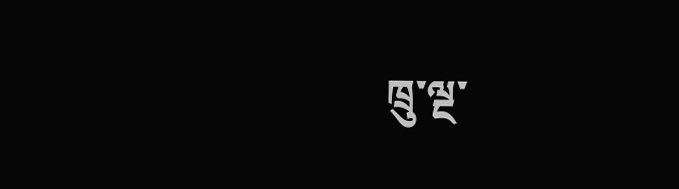ཁྲུ་ལྔ་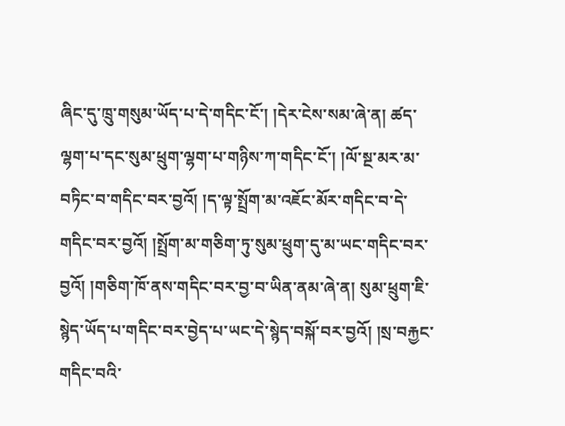ཞིང་དུ་ཁྲུ་གསུམ་ཡོད་པ་དེ་གདིང་ངོ་། །དེར་ངེས་སམ་ཞེ་ན། ཚད་ལྷག་པ་དང་སུམ་ཕྲུག་ལྷག་པ་གཉིས་ཀ་གདིང་ངོ་། །ལོ་སྔ་མར་མ་བཏིང་བ་གདིང་བར་བྱའོ། །ད་ལྟ་སྤྲོག་མ་འཇོང་མོར་གདིང་བ་དེ་གདིང་བར་བྱའོ། །སྤྲོག་མ་གཅིག་ཏུ་སུམ་ཕྲུག་དུ་མ་ཡང་གདིང་བར་བྱའོ། །གཅིག་ཁོ་ནས་གདིང་བར་བྱ་བ་ཡིན་ནམ་ཞེ་ན། སུམ་ཕྲུག་ཇི་སྙེད་ཡོད་པ་གདིང་བར་བྱེད་པ་ཡང་དེ་སྙེད་བསྐོ་བར་བྱའོ། །སྲ་བརྐྱང་གདིང་བའི་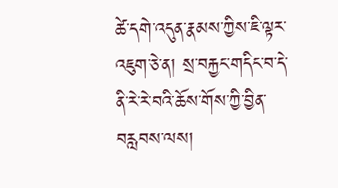ཚེ་དགེ་འདུན་རྣམས་ཀྱིས་ཇི་ལྟར་འཇུག་ཅེ་ན། སྲ་བརྐྱང་གདིང་བ་དེ་ནི་རེ་རེ་བའི་ཆོས་གོས་ཀྱི་བྱིན་བརླབས་ལས།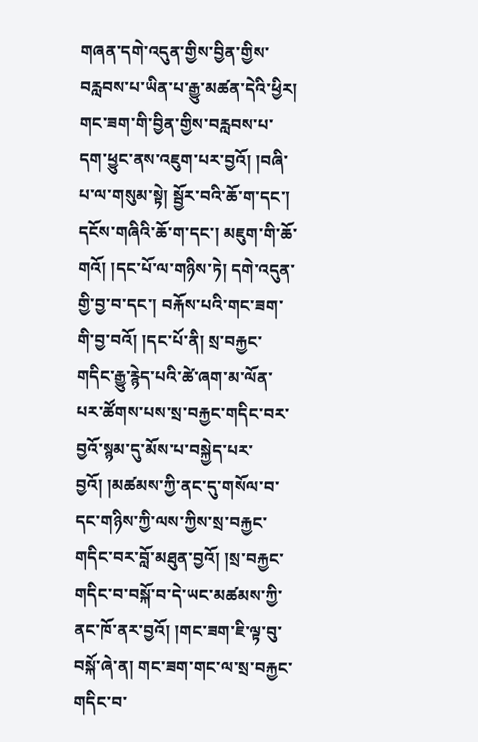གཞན་དགེ་འདུན་གྱིས་བྱིན་གྱིས་བརླབས་པ་ཡིན་པ་རྒྱུ་མཚན་དེའི་ཕྱིར། གང་ཟག་གི་བྱིན་གྱིས་བརླབས་པ་དག་ཕྱུང་ནས་འཇུག་པར་བྱའོ། །བཞི་པ་ལ་གསུམ་སྟེ། སྦྱོར་བའི་ཆོ་ག་དང་། དངོས་གཞིའི་ཆོ་ག་དང་། མཇུག་གི་ཆོ་གའོ། །དང་པོ་ལ་གཉིས་ཏེ། དགེ་འདུན་གྱི་བྱ་བ་དང་། བརྐོས་པའི་གང་ཟག་གི་བྱ་བའོ། །དང་པོ་ནི། སྲ་བརྐྱང་གདིང་རྒྱུ་རྙེད་པའི་ཚེ་ཞག་མ་ལོན་པར་ཚོགས་པས་སྲ་བརྐྱང་གདིང་བར་བྱའོ་སྙམ་དུ་མོས་པ་བསྐྱེད་པར་བྱའོ། །མཚམས་ཀྱི་ནང་དུ་གསོལ་བ་དང་གཉིས་ཀྱི་ལས་ཀྱིས་སྲ་བརྐྱང་གདིང་བར་བློ་མཐུན་བྱའོ། །སྲ་བརྐྱང་གདིང་བ་བསྐོ་བ་དེ་ཡང་མཚམས་ཀྱི་ནང་ཁོ་ནར་བྱའོ། །གང་ཟག་ཇི་ལྟ་བུ་བསྐོ་ཞེ་ན། གང་ཟག་གང་ལ་སྲ་བརྐྱང་གདིང་བ་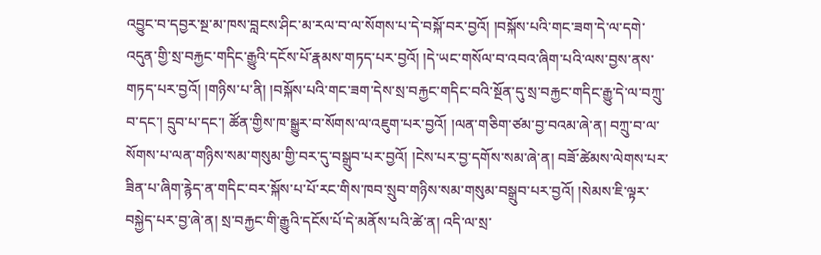འབྱུང་བ་དབྱར་སྔ་མ་ཁས་བླངས་ཤིང་མ་རལ་བ་ལ་སོགས་པ་དེ་བསྐོ་བར་བྱའོ། །བསྐོས་པའི་གང་ཟག་དེ་ལ་དགེ་འདུན་གྱི་སྲ་བརྐྱང་གདིང་རྒྱུའི་དངོས་པོ་རྣམས་གཏད་པར་བྱའོ། །དེ་ཡང་གསོལ་བ་འབའ་ཞིག་པའི་ལས་བྱས་ནས་གཏད་པར་བྱའོ། །གཉིས་པ་ནི། །བསྐོས་པའི་གང་ཟག་དེས་སྲ་བརྐྱང་གདིང་བའི་སྔོན་དུ་སྲ་བརྐྱང་གདིང་རྒྱུ་དེ་ལ་བཀྲུ་བ་དང་། དྲུབ་པ་དང་། ཚོན་གྱིས་ཁ་སྒྱུར་བ་སོགས་ལ་འཇུག་པར་བྱའོ། །ལན་གཅིག་ཙམ་བྱ་བའམ་ཞེ་ན། བཀྲུ་བ་ལ་སོགས་པ་ལན་གཉིས་སམ་གསུམ་གྱི་བར་དུ་བསྒྲུབ་པར་བྱའོ། །ངེས་པར་བྱ་དགོས་སམ་ཞེ་ན། བཟོ་ཚེམས་ལེགས་པར་ཟིན་པ་ཞིག་རྙེད་ན་གདིང་བར་སྐོས་པ་པོ་རང་གིས་ཁབ་སྲུབ་གཉིས་སམ་གསུམ་བསྒྲུབ་པར་བྱའོ། །སེམས་ཇི་ལྟར་བསྐྱེད་པར་བྱ་ཞེ་ན། སྲ་བརྐྱང་གི་རྒྱུའི་དངོས་པོ་དེ་མནོས་པའི་ཚེ་ན། འདི་ལ་སྲ་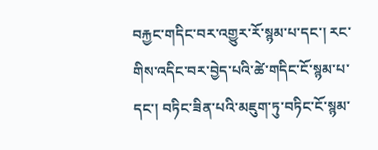བརྐྱང་གདིང་བར་འགྱུར་རོ་སྙམ་པ་དང་། རང་གིས་འདིང་བར་བྱེད་པའི་ཚེ་གདིང་ངོ་སྙམ་པ་དང་། བཏིང་ཟིན་པའི་མཇུག་ཏུ་བཏིང་ངོ་སྙམ་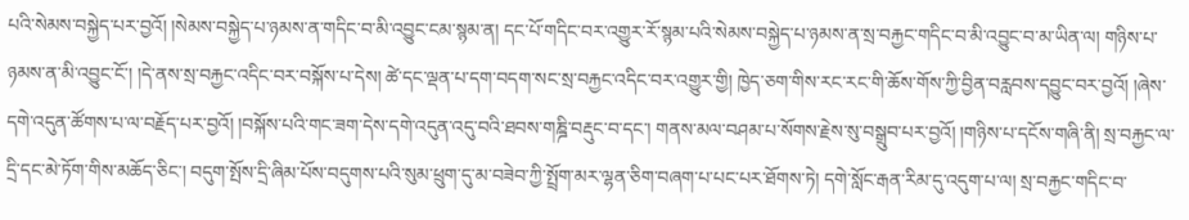པའི་སེམས་བསྐྱེད་པར་བྱའོ། །སེམས་བསྐྱེད་པ་ཉམས་ན་གདིང་བ་མི་འབྱུང་ངམ་སྙམ་ན། དང་པོ་གདིང་བར་འགྱུར་རོ་སྙམ་པའི་སེམས་བསྐྱེད་པ་ཉམས་ན་སྲ་བརྐྱང་གདིང་བ་མི་འབྱུང་བ་མ་ཡིན་ལ། གཉིས་པ་ཉམས་ན་མི་འབྱུང་ངོ་། །དེ་ནས་སྲ་བརྐྱང་འདིང་བར་བསྐོས་པ་དེས། ཚེ་དང་ལྡན་པ་དག་བདག་སང་སྲ་བརྐྱང་འདིང་བར་འགྱུར་གྱི། ཁྱེད་ཅག་གིས་རང་རང་གི་ཆོས་གོས་ཀྱི་བྱིན་བརླབས་དབྱུང་བར་བྱའོ། །ཞེས་དགེ་འདུན་ཚོགས་པ་ལ་བརྗོད་པར་བྱའོ། །བསྐོས་པའི་གང་ཟག་དེས་དགེ་འདུན་འདུ་བའི་ཐབས་གཎྜི་བརྡུང་བ་དང་། གནས་མལ་བཤམ་པ་སོགས་རྗེས་སུ་བསྒྲུབ་པར་བྱའོ། །གཉིས་པ་དངོས་གཞི་ནི། སྲ་བརྐྱང་ལ་དྲི་དང་མེ་ཏོག་གིས་མཆོད་ཅིང་། བདུག་སྤོས་དྲི་ཞིམ་པོས་བདུགས་པའི་སུམ་ཕྲུག་དུ་མ་བཟེབ་ཀྱི་སྤྲོག་མར་ལྷན་ཅིག་བཞག་པ་པང་པར་ཐོགས་ཏེ། དགེ་སློང་རྒན་རིམ་དུ་འདུག་པ་ལ། སྲ་བརྐྱང་གདིང་བ་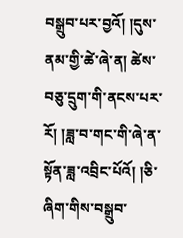བསྒྲུབ་པར་བྱའོ། །དུས་ནམ་གྱི་ཚེ་ཞེ་ན། ཚེས་བཅུ་དྲུག་གི་ནངས་པར་རོ། །ཟླ་བ་གང་གི་ཞེ་ན་སྟོན་ཟླ་འབྲིང་པོའོ། །ཅི་ཞིག་གིས་བསྒྲུབ་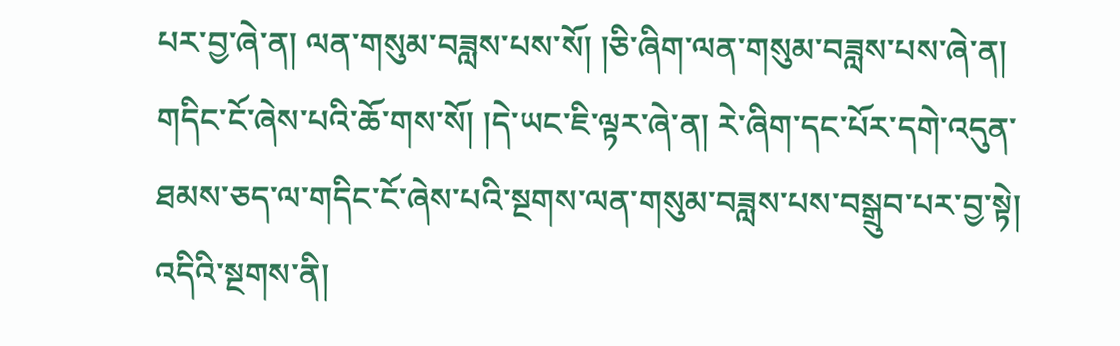པར་བྱ་ཞེ་ན། ལན་གསུམ་བཟླས་པས་སོ། །ཅི་ཞིག་ལན་གསུམ་བཟླས་པས་ཞེ་ན། གདིང་ངོ་ཞེས་པའི་ཆོ་གས་སོ། །དེ་ཡང་ཇི་ལྟར་ཞེ་ན། རེ་ཞིག་དང་པོར་དགེ་འདུན་ཐམས་ཅད་ལ་གདིང་ངོ་ཞེས་པའི་སྔགས་ལན་གསུམ་བཟླས་པས་བསྒྲུབ་པར་བྱ་སྟེ། འདིའི་སྔགས་ནི།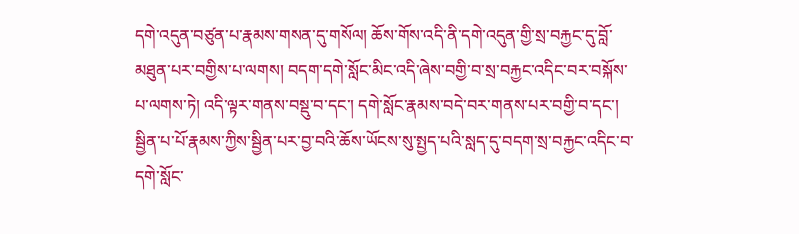དགེ་འདུན་བཙུན་པ་རྣམས་གསན་དུ་གསོལ། ཆོས་གོས་འདི་ནི་དགེ་འདུན་གྱི་སྲ་བརྐྱང་དུ་བློ་མཐུན་པར་བགྱིས་པ་ལགས། བདག་དགེ་སློང་མིང་འདི་ཞེས་བགྱི་བ་སྲ་བརྐྱང་འདིང་བར་བསྐོས་པ་ལགས་ཏེ། འདི་ལྟར་གནས་བསྡུ་བ་དང་། དགེ་སློང་རྣམས་བདེ་བར་གནས་པར་བགྱི་བ་དང་། སྦྱིན་པ་པོ་རྣམས་ཀྱིས་སྦྱིན་པར་བྱ་བའི་ཆོས་ཡོངས་སུ་སྤྱད་པའི་སླད་དུ་བདག་སྲ་བརྐྱང་འདིང་བ་དགེ་སློང་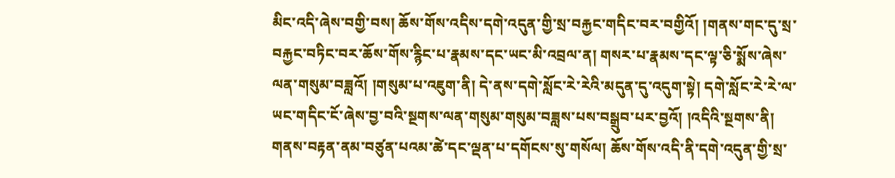མིང་འདི་ཞེས་བགྱི་བས། ཆོས་གོས་འདིས་དགེ་འདུན་གྱི་སྲ་བརྐྱང་གདིང་བར་བགྱིའོ། །གནས་གང་དུ་སྲ་བརྐྱང་བཏིང་བར་ཆོས་གོས་རྙིང་པ་རྣམས་དང་ཡང་མི་འབྲལ་ན། གསར་པ་རྣམས་དང་ལྟ་ཅི་སྨོས་ཞེས་ལན་གསུམ་བཟླའོ། །གསུམ་པ་འཇུག་ནི། དེ་ནས་དགེ་སློང་རེ་རེའི་མདུན་དུ་འདུག་སྟེ། དགེ་སློང་རེ་རེ་ལ་ཡང་གདིང་ངོ་ཞེས་བྱ་བའི་སྔགས་ལན་གསུམ་གསུམ་བཟླས་པས་བསྒྲུབ་པར་བྱའོ། །འདིའི་སྔགས་ནི། གནས་བརྟན་ནམ་བཙུན་པའམ་ཚེ་དང་ལྡན་པ་དགོངས་སུ་གསོལ། ཆོས་གོས་འདི་ནི་དགེ་འདུན་གྱི་སྲ་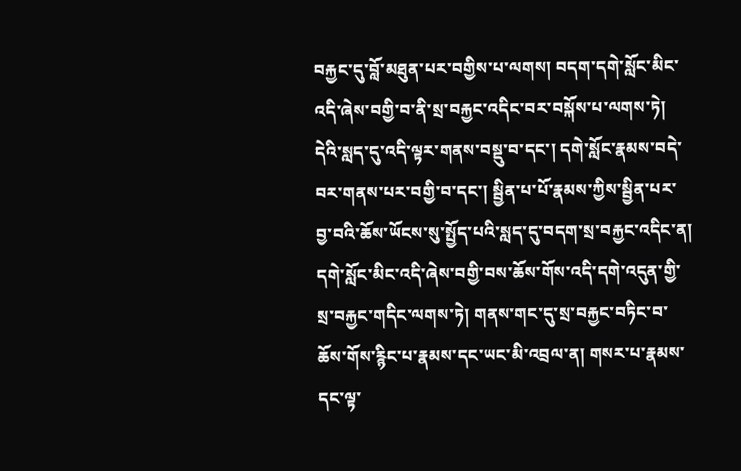བརྐྱང་དུ་བློ་མཐུན་པར་བགྱིས་པ་ལགས། བདག་དགེ་སློང་མིང་འདི་ཞེས་བགྱི་བ་ནི་སྲ་བརྐྱང་འདིང་བར་བསྐོས་པ་ལགས་ཏེ། དེའི་སླད་དུ་འདི་ལྟར་གནས་བསྡུ་བ་དང་། དགེ་སློང་རྣམས་བདེ་བར་གནས་པར་བགྱི་བ་དང་། སྦྱིན་པ་པོ་རྣམས་ཀྱིས་སྦྱིན་པར་བྱ་བའི་ཆོས་ཡོངས་སུ་སྤྱོད་པའི་སླད་དུ་བདག་སྲ་བརྐྱང་འདིང་ན། དགེ་སློང་མིང་འདི་ཞེས་བགྱི་བས་ཆོས་གོས་འདི་དགེ་འདུན་གྱི་སྲ་བརྐྱང་གདིང་ལགས་ཏེ། གནས་གང་དུ་སྲ་བརྐྱང་བཏིང་བ་ཆོས་གོས་རྙིང་པ་རྣམས་དང་ཡང་མི་འབྲལ་ན། གསར་པ་རྣམས་དང་ལྟ་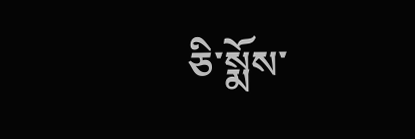ཅི་སྨོས་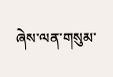ཞེས་ལན་གསུམ་